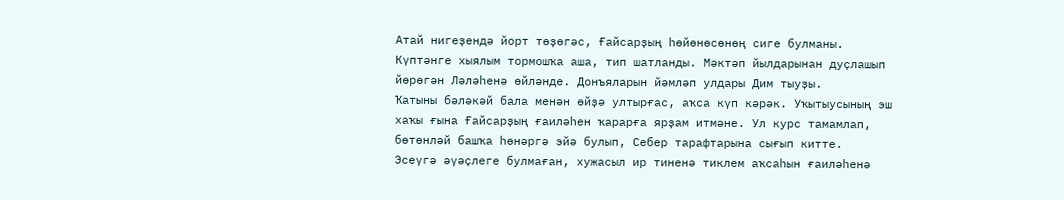Атай нигеҙендә йорт төҙөгәс, Ғайсарҙың һөйөнөсөнөң сиге булманы. Күптәнге хыялым тормошҡа аша, тип шатланды. Мәктәп йылдарынан дуҫлашып йөрөгән Ләләһенә өйләнде. Донъяларын йәмләп улдары Дим тыуҙы.
Ҡатыны бәләкәй бала менән өйҙә ултырғас, аҡса күп кәрәк. Уҡытыусының эш хаҡы ғына Ғайсарҙың ғаиләһен ҡарарға ярҙам итмәне. Ул курс тамамлап, бөтөнләй башҡа һөнәргә эйә булып, Себер тарафтарына сығып китте.
Эсеүгә әүәҫлеге булмаған, хужасыл ир тиненә тиклем аҡсаһын ғаиләһенә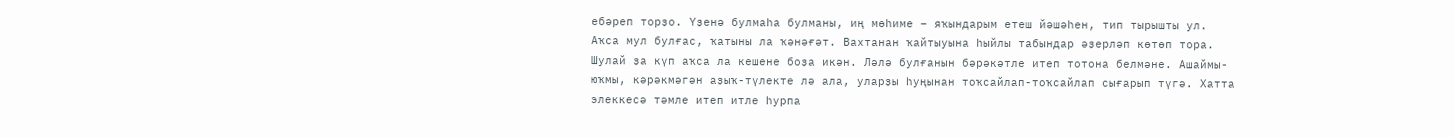ебәреп торҙо. Үҙенә булмаһа булманы, иң мөһиме – яҡындарым етеш йәшәһен, тип тырышты ул.
Аҡса мул булғас, ҡатыны ла ҡәнәғәт. Вахтанан ҡайтыуына һыйлы табындар әҙерләп көтөп тора. Шулай ҙа күп аҡса ла кешене боҙа икән. Ләлә булғанын бәрәкәтле итеп тотона белмәне. Ашаймы-юҡмы, кәрәкмәгән аҙыҡ-түлекте лә ала, уларҙы һуңынан тоҡсайлап-тоҡсайлап сығарып түгә. Хатта элеккесә тәмле итеп итле һурпа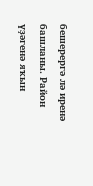бешерергә лә иренә башланы. Район үҙәгенә яҡын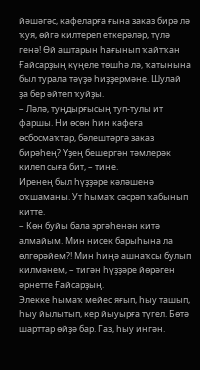йәшәгәс, кафеларға ғына заказ бирә лә ҡуя, өйгә килтереп еткерәләр, түлә генә! Өй аштарын һағынып ҡайтҡан Ғайсарҙың күңеле төшһә лә, ҡатынына был турала тәүҙә һиҙҙермәне. Шулай ҙа бер әйтеп ҡуйҙы.
– Ләлә, туңдырғысың туп-тулы ит фаршы. Ни өсөн һин кафеға өсбосмаҡтар, бәлештәргә заказ бирәһең? Үҙең бешергән тәмлерәк килеп сыға бит, – тине.
Иренең был һүҙҙәре кәләшенә оҡшаманы. Ут һымаҡ сәсрәп ҡабынып китте.
– Көн буйы бала эргәһенән китә алмайым. Мин нисек барыһына ла өлгөрәйем?! Мин һиңә ашнаҡсы булып килмәнем, – тигән һүҙҙәре йөрәген әрнетте Ғайсарҙың.
Элекке һымаҡ мейес яғып, һыу ташып, һыу йылытып, кер йыуырға түгел. Бөтә шарттар өйҙә бар. Газ, һыу ингән.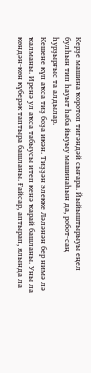Керҙе машина ҡоротоп тигәндәй сығара. Йыйыштырыуы еңел булһын тип һауыт һаба йыуыу машинаһын да, робот-саң һурҙырғыс та алдылар.
Кешене күп аҡса тиҙ боҙа икән. Тиҙҙән элекке Ләләнән бер нимә лә ҡалманы. Иренә ул аҡса табыусы итеп кенә ҡарай башланы. Уны ла көндән-көн күберәк таптыра башланы. Ғайсар, аптырап, ялында ла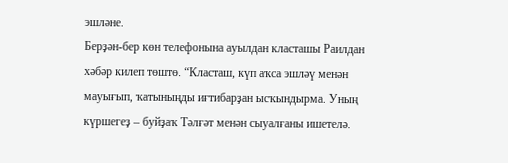эшләне.
Берҙән-бер көн телефонына ауылдан класташы Раилдан хәбәр килеп төштө. “Класташ, күп аҡса эшләү менән мауығып, ҡатыныңды иғтибарҙан ысҡындырма. Уның күршегеҙ – буйҙаҡ Тәлғәт менән сыуалғаны ишетелә.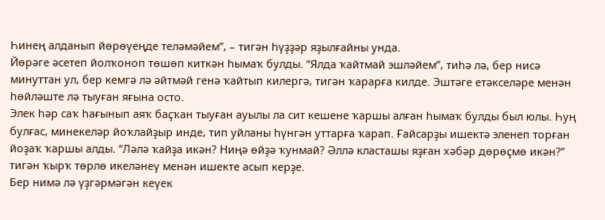Һинең алданып йөрөүеңде теләмәйем”, – тигән һүҙҙәр яҙылғайны унда.
Йөрәге әсетеп йолҡоноп төшөп киткән һымаҡ булды. “Ялда ҡайтмай эшләйем”, тиһә лә, бер нисә минуттан ул, бер кемгә лә әйтмәй генә ҡайтып килергә, тигән ҡарарға килде. Эштәге етәкселәре менән һөйләште лә тыуған яғына осто.
Элек һәр саҡ һағынып аяҡ баҫҡан тыуған ауылы ла сит кешене ҡаршы алған һымаҡ булды был юлы. Һуң булғас, минекеләр йоҡлайҙыр инде, тип уйланы һүнгән уттарға ҡарап. Ғайсарҙы ишектә эленеп торған йоҙаҡ ҡаршы алды. “Ләлә ҡайҙа икән? Ниңә өйҙә ҡунмай? Әллә класташы яҙған хәбәр дөрөҫмө икән?” тигән ҡырҡ төрлө икеләнеү менән ишекте асып керҙе.
Бер нимә лә үҙгәрмәгән кеүек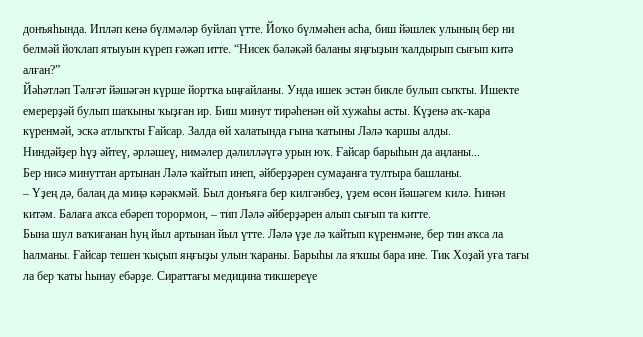донъяһында. Ипләп кенә бүлмәләр буйлап үтте. Йоҡо бүлмәһен асһа, биш йәшлек улының бер ни белмәй йоҡлап ятыуын күреп ғәжәп итте. “Нисек бәләкәй баланы яңғыҙын ҡалдырып сығып китә алған?”
Йәһәтләп Тәлғәт йәшәгән күрше йортҡа ыңғайланы. Унда ишек эстән бикле булып сыҡты. Ишекте емерерҙәй булып шаҡыны ҡыҙған ир. Биш минут тирәһенән өй хужаһы асты. Күҙенә аҡ-ҡара күренмәй, эскә атлыҡты Ғайсар. Залда өй халатында ғына ҡатыны Ләлә ҡаршы алды.
Ниндәйҙер һүҙ әйтеү, әрләшеү, нимәлер дәлилләүгә урын юҡ. Ғайсар барыһын да аңланы...
Бер нисә минуттан артынан Ләлә ҡайтып инеп, әйберҙәрен сумаҙанға тултыра башланы.
– Үҙең дә, балаң да миңә кәрәкмәй. Был донъяға бер килгәнбеҙ, үҙем өсөн йәшәгем килә. Һинән китәм. Балаға аҡса ебәреп торормон, – тип Ләлә әйберҙәрен алып сығып та китте.
Бына шул ваҡиғанан һуң йыл артынан йыл үтте. Ләлә үҙе лә ҡайтып күренмәне, бер тин аҡса ла һалманы. Ғайсар тешен ҡыҫып яңғыҙы улын ҡараны. Барыһы ла яҡшы бара ине. Тик Хоҙай уға тағы ла бер ҡаты һынау ебәрҙе. Сираттағы медицина тикшереүе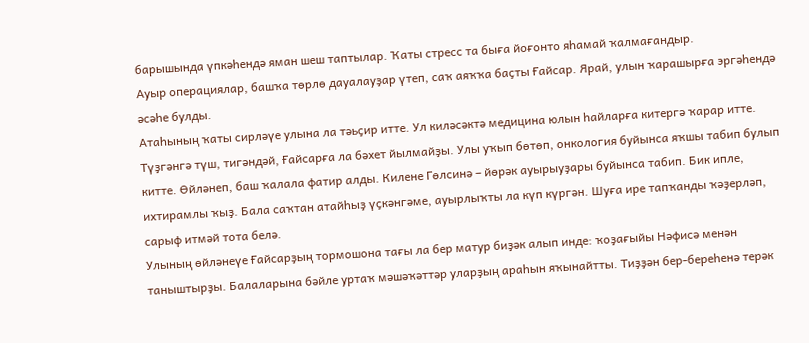барышында үпкәһендә яман шеш таптылар. Ҡаты стресс та быға йоғонто яһамай ҡалмағандыр.
Ауыр операциялар, башҡа төрлө дауалауҙар үтеп, саҡ аяҡҡа баҫты Ғайсар. Ярай, улын ҡарашырға эргәһендә әсәһе булды.
Атаһының ҡаты сирләүе улына ла тәьҫир итте. Ул киләсәктә медицина юлын һайларға китергә ҡарар итте.
Түҙгәнгә түш, тигәндәй, Ғайсарға ла бәхет йылмайҙы. Улы уҡып бөтөп, онкология буйынса яҡшы табип булып китте. Өйләнеп, баш ҡалала фатир алды. Килене Гөлсинә – йөрәк ауырыуҙары буйынса табип. Бик ипле, ихтирамлы ҡыҙ. Бала саҡтан атайһыҙ үҫкәнгәме, ауырлыҡты ла күп күргән. Шуға ире тапҡанды ҡәҙерләп, сарыф итмәй тота белә.
Улының өйләнеүе Ғайсарҙың тормошона тағы ла бер матур биҙәк алып инде: ҡоҙағыйы Нәфисә менән таныштырҙы. Балаларына бәйле уртаҡ мәшәҡәттәр уларҙың араһын яҡынайтты. Тиҙҙән бер-береһенә терәк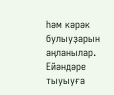һәм кәрәк булыуҙарын аңланылар. Ейәндәре тыуыуға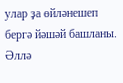улар ҙа өйләнешеп бергә йәшәй башланы.
Әллә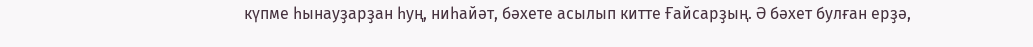күпме һынауҙарҙан һуң, ниһайәт, бәхете асылып китте Ғайсарҙың. Ә бәхет булған ерҙә,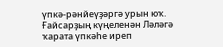үпкә-рәнйеүҙәргә урын юҡ. Ғайсарҙың күңеленән Ләләгә ҡарата үпкәһе иреп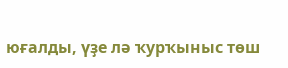юғалды, үҙе лә ҡурҡыныс төш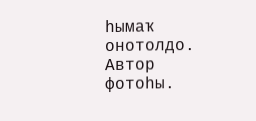һымаҡ онотолдо.
Автор фотоһы.